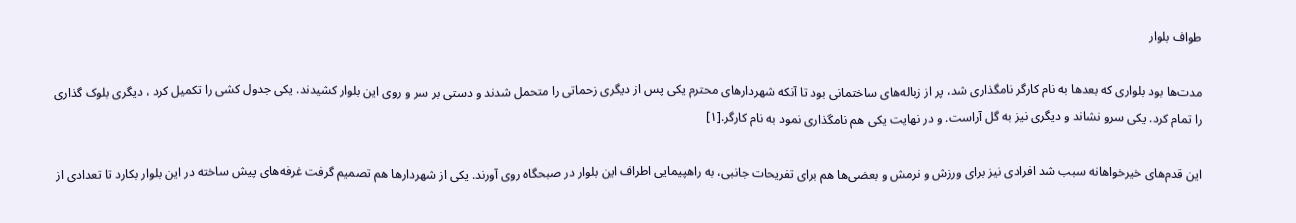طواف بلوار

مدت‌ها بود بلواری که بعدها به نام کارگر نامگذاری شد، پر از زباله‌های ساختمانی بود تا آنکه شهردارهای محترم یکی پس از دیگری زحماتی را متحمل شدند و دستی بر سر و روی این بلوار کشیدند. یکی جدول کشی را تکمیل کرد ، دیگری بلوک گذاری را تمام کرد. یکی سرو نشاند و دیگری نیز به گل آراست. و در نهایت یکی هم نامگذاری نمود به نام کارگر.[۱]

این قدم‌های خیرخواهانه سبب شد افرادی نیز برای ورزش و نرمش و بعضی‌ها هم برای تفریحات جانبی، به راهپیمایی اطراف این بلوار در صبحگاه روی آورند. یکی از شهردارها هم تصمیم گرفت غرفه‌های پیش ساخته در این بلوار بکارد تا تعدادی از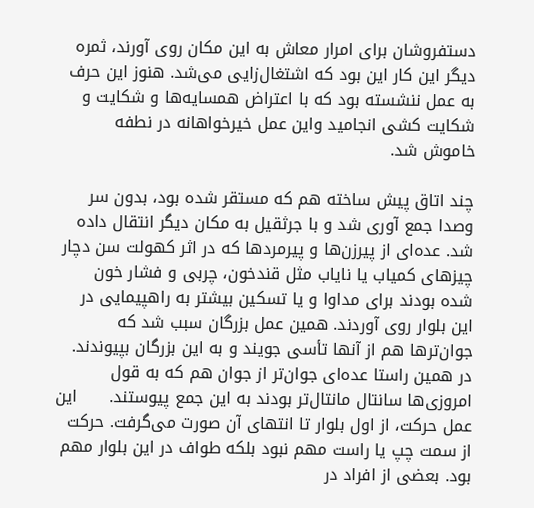دستفروشان برای امرار معاش به این مکان روی آورند، ثمره دیگر این کار این بود که اشتغال‌زایی می‌شد. هنوز این حرف به عمل ننشسته بود که با اعتراض همسایه‌ها و شکایت و شکایت کشی انجامید واین عمل خیرخواهانه در نطفه خاموش شد.

چند اتاق پیش ساخته هم که مستقر شده بود، بدون سر وصدا جمع آوری شد و با جرثقیل به مکان دیگر انتقال داده شد. عده‌ای از پیرزن‌ها و پیرمردها که در اثر کهولت سن دچار چیزهای کمیاب یا نایاب مثل قندخون، چربی و فشار خون شده بودند برای مداوا و یا تسکین بیشتر به راهپیمایی در این بلوار روی آوردند. همین عمل بزرگان سبب شد که جوان‌تر‌ها هم از آنها تأسی جویند و به این بزرگان بپیوندند. در همین راستا عده‌ای جوان‌تر از جوان هم که به قول امروزی‌ها سانتال مانتال‌تر بودند به این جمع پیوستند.      این عمل حرکت، از اول بلوار تا انتهای آن صورت می‌گرفت. حرکت از سمت چپ یا راست مهم نبود بلکه طواف در این بلوار مهم بود. بعضی از افراد در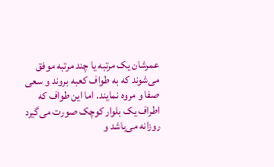عمرشان یک مرتبه یا چند مرتبه موفق می‌شوند که به طواف کعبه بروند و سعی صفا و مروه نمایند. اما این طواف که اطراف یک بلوار کوچک صورت می‌گیرد روزانه می‌باشد و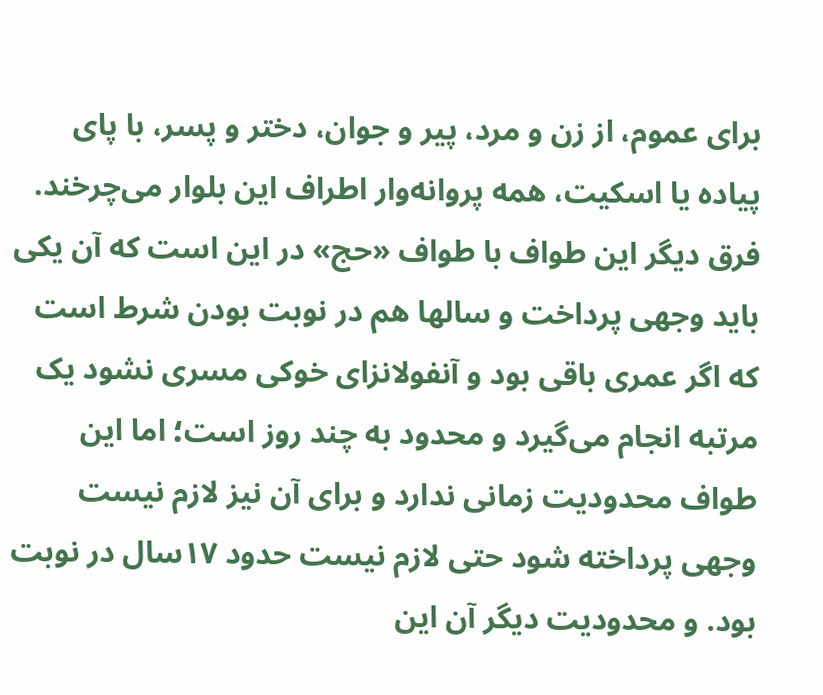برای عموم، از زن و مرد، پیر و جوان، دختر و پسر، با پای پیاده یا اسکیت، همه پروانه‌وار اطراف این بلوار می‌چرخند. فرق دیگر این طواف با طواف «حج» در این است که آن یکی باید وجهی پرداخت و سالها هم در نوبت بودن شرط است  که اگر عمری باقی بود و آنفولانزای خوکی مسری نشود یک مرتبه انجام می‌گیرد و محدود به چند روز است؛ اما این طواف محدودیت زمانی ندارد و برای آن نیز لازم نیست وجهی پرداخته شود حتی لازم نیست حدود ۱۷سال در نوبت بود. و محدودیت دیگر آن این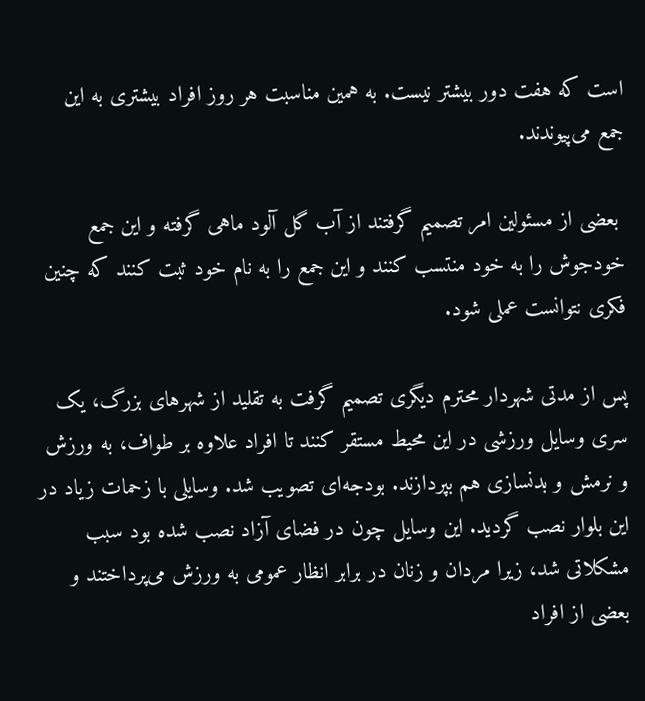است که هفت دور بیشتر نیست. به همین مناسبت هر روز افراد بیشتری به این جمع می‌پیوندند.

 بعضی از مسئولین امر تصمیم گرفتند از آب گل آلود ماهی گرفته و این جمع خودجوش را به خود منتسب کنند و این جمع را به نام خود ثبت کنند که چنین فکری نتوانست عملی شود.

پس از مدتی شهردار محترم دیگری تصمیم گرفت به تقلید از شهرهای بزرگ، یک سری وسایل ورزشی در این محیط مستقر کنند تا افراد علاوه بر طواف، به ورزش و نرمش و بدنسازی هم بپردازند. بودجه‌ای تصویب شد. وسایلی با زحمات زیاد در این بلوار نصب گردید. این وسایل چون در فضای آزاد نصب شده بود سبب مشکلاتی شد، زیرا مردان و زنان در برابر انظار عمومی به ورزش می‌پرداختند و بعضی از افراد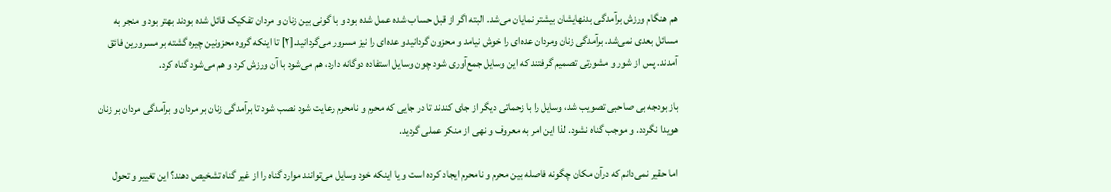هم هنگام ورزش برآمدگی بدنهایشان بیشتر نمایان می‌شد. البته اگر از قبل حساب شده عمل شده بود و با گونی بین زنان و مردان تفکیک قائل شده بودند بهتر بود و منجر به مسائل بعدی نمی‌شد. برآمدگی زنان ومردان عده‌ای را خوش نیامد و محزون گردانیدو عده‌ای را نیز مسرور می‌گردانید.[۲] تا اینکه گروه محزونین چیره گشته بر مسرورین فائق آمدند. پس از شور و مشورتی تصمیم گرفتند که این وسایل جمع‌آوری شود چون وسایل استفاده دوگانه دارد، هم می‌شود با آن ورزش کرد و هم می‌شود گناه کرد.

باز بودجه بی صاحبی تصویب شد، وسایل را با زحماتی دیگر از جای کندند تا در جایی که محرم و نامحرم رعایت شود نصب شود تا برآمدگی زنان بر مردان و برآمدگی مردان بر زنان هویدا نگردد. و موجب گناه نشود. لذا این امر به معروف و نهی از منکر عملی گردید.

اما حقیر نمی‌دانم که درآن مکان چگونه فاصله بین محرم و نامحرم ایجاد کرده است و یا اینکه خود وسایل می‌توانند موارد گناه را از غیر گناه تشخیص دهند؟ این تغییر و تحول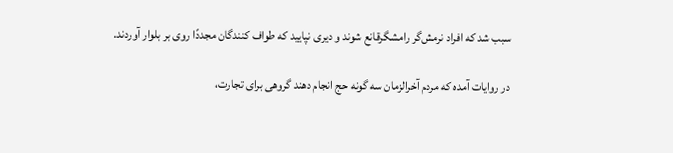سبب شد که افراد نرمش‌گر رامشگرقانع شوند و دیری نپایید که طواف کنندگان مجددًا روی بر بلوار آوردند.

در روایات آمده که مردم آخر‌الزمان سه گونه حج انجام دهند گروهی برای تجارت،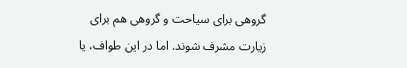گروهی برای سیاحت و گروهی هم برای زیارت مشرف شوند. اما در این طواف، یا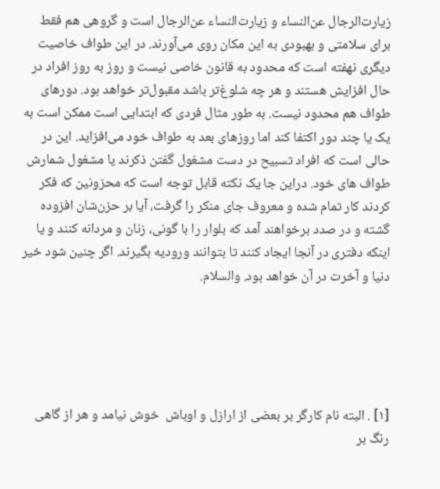زیارت‌الرجال عن‌النساء و زیارت‌النساء عن‌الرجال است و گروهی هم فقط برای سلامتی و بهبودی به این مکان روی می‌آورند. در این طواف خاصیت دیگری نهفته است که محدود به قانون خاصی نیست و روز به روز افراد در حال افزایش هستند و هر چه شلوغ‌تر باشد مقبول‌تر خواهد بود. دورهای طواف هم محدود نیست. به طور مثال فردی که ابتدایی است ممکن است به یک یا چند دور اکتفا کند اما روزهای بعد به طواف خود می‌افزاید. این در حالی است که افراد تسبیح در دست مشغول گفتن ذکرند یا مشغول شمارش طواف های خود. دراین جا یک نکته قابل توجه است که محزونین که فکر کردند کار تمام شده و معروف جای منکر را گرفت، آیا بر حزن‌شان افزوده گشته و در صدد برخواهند آمد که بلوار را با گونی، زنان و مردانه کنند و یا اینکه دفتری در آنجا ایجاد کنند تا بتوانند ورودیه بگیرند. اگر چنین شود خیر دنیا و آخرت در آن خواهد بود. والسلام.





[۱] . البته نام کارگر بر بعضی از ارازل و اوباش  خوش نیامد و هر از گاهی رنگ بر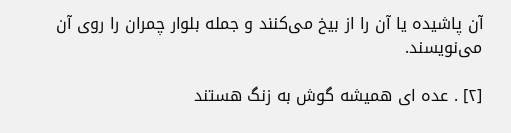آن پاشیده یا آن را از بیخ می‌کنند و جمله بلوار چمران را روی آن می‌نویسند.

[۲] . عده ای همیشه گوش به زنگ هستند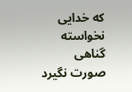که خدایی نخواسته گناهی صورت نگیرد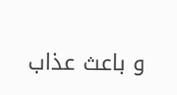و باعث عذاب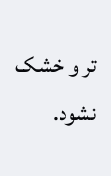تر و خشک نشود.